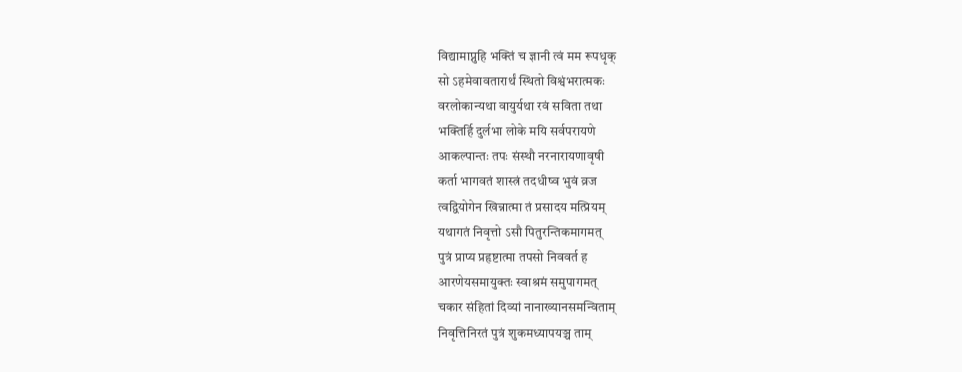विद्यामाप्नुहि भक्तिं च ज्ञानी त्वं मम रूपधृक्
सो ऽहमेवावतारार्थं स्थितो विश्वंभरात्मकः
वरलोकान्यथा वायुर्यथा रवं सविता तथा
भक्तिर्हि दुर्लभा लोके मयि सर्वपरायणे
आकल्पान्तः तपः संस्थौ नरनारायणावृषी
कर्ता भागवतं शास्त्रं तदधीष्व भुवं व्रज
त्वद्वियोगेन खिन्नात्मा तं प्रसादय मत्प्रियम्
यथागतं निवृत्तो ऽसौ पितुरन्तिकमागमत्
पुत्रं प्राप्य प्रहृष्टात्मा तपसो निववर्त ह
आरणेयसमायुक्तः स्वाश्रमं समुपागमत्
चकार संहितां दिव्यां नानाख्यानसमन्विताम्
निवृत्तिनिरतं पुत्रं शुकमध्यापयञ्च ताम्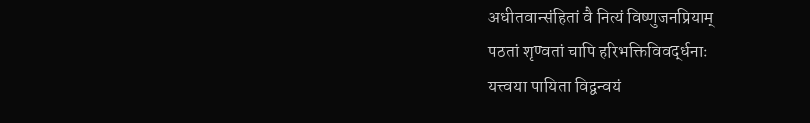अधीतवान्संहितां वै नित्यं विष्णुजनप्रियाम्
पठतां शृण्वतां चापि हरिभक्तिविवर्द्धनाः
यत्त्वया पायिता विद्वन्वयं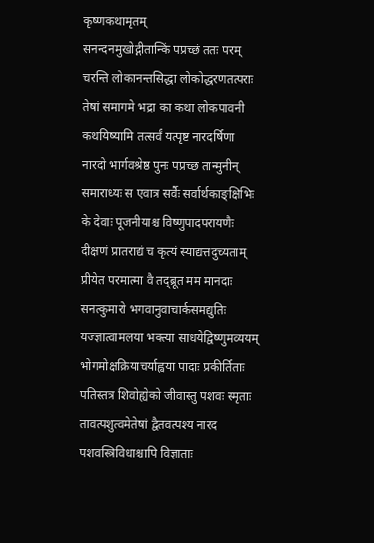कृष्णकथामृतम्
सनन्दनमुखोद्गीतान्किं पप्रच्छं ततः परम्
चरन्ति लोकानन्तसिद्धा लोकोद्धरणतत्पराः
तेषां समागमे भद्रा का कथा लोकपावनी
कथयिष्यामि तत्सर्वं यत्पृष्ट नारदर्षिणा
नारदो भार्गवश्रेष्ठ पुनः पप्रच्छ तान्मुनीन्
समाराध्यः स एवात्र सर्वैः सर्वार्थकाङ्क्षिभिः
के देवाः पूजनीयाश्च विष्णुपादपरायणैः
दीक्षणं प्रातराद्यं च कृत्यं स्याद्यत्तदुच्यताम्
प्रीयेत परमात्मा वै तद्ब्रूत मम मानदाः
सनत्कुमारो भगवानुवाचार्कसमद्युतिः
यज्ज्ञात्वामलया भक्त्या साधयेद्विष्णुमव्ययम्
भोगमोक्षक्रियाचर्याह्वया पादाः प्रकीर्तिताः
पतिस्तत्र शिवोह्येको जीवास्तु पशवः स्मृताः
तावत्पशुत्वमेतेषां द्वैतवत्पश्य नारद
पशवस्त्रिविधाश्चापि विज्ञाताः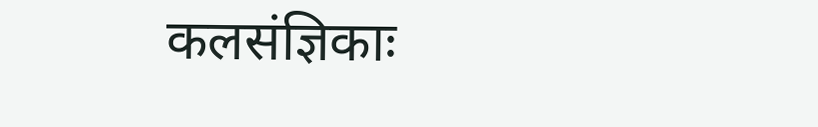कलसंज्ञिकाः